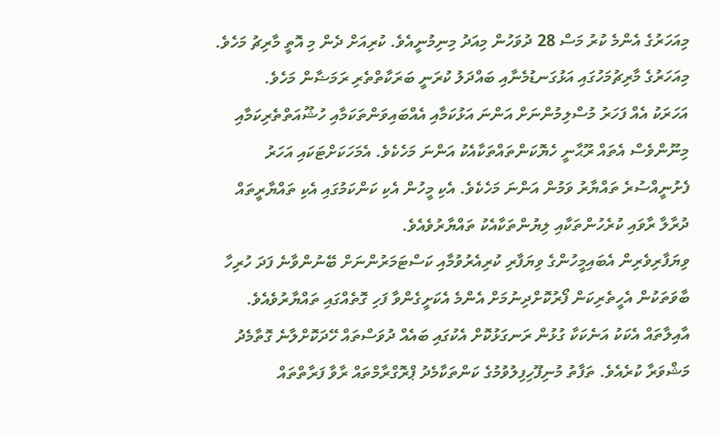މިއަހަރުގެ އެންމެ ކުރު މަސް 28 ދުވަހުން މިއަދު މިނިމުނީއެވެ. ކުރިއަށް ދެން މި އޮތީ މާރިޗު މަހެވެ. މިއަހަރުގެ މާރިޗުމަހުގައި އަޅުގަނޑުމެނާއި ބައްދަލު ކުރަނީ ބަރަކާތްތެރި ރަމަޟާން މަހެވެ.
އަހަރަކު އެއް ފަހަރު މުސްލިމުންނަށް އަންނަ އަޅުކަމާއި އެއްބައިވަންތަކަމާއި ހުޝޫއަތްތެރިކަމާއި މިނޫންވެސް އެތައް ރޫޙާނީ ހެޔޮކަންތައްތަކާއެކު އަންނަ މަހެކެވެ. އެމަހަކަށްޓަކައި އަހަރު ފެށުނީއްސުރެ ތައްޔާރު ވަމުން އަންނަ މަހެކެވެ. އެކި މީހުން އެކި ކަންކަމުގައި އެކި ތައްޔާރީތައް ދުރާލާ ރާވައި ކުރެހުންތަކާއި ލިޔުންތަކާއެކު ތައްޔާރުވެއެވެ.
ވިޔަފާރިވެރިން އެބައިމީހުންގެ ވިޔަފާރި ކުރިއެރުވުމާއި ކަސްޓަމަރުންނަށް ބޭނުންވާނެ ފަދަ ހުރިހާ ބާވަތަކުން އެހީތެރިކަން ފޯރުކޮށްދިނުމަށް އެންމެ އެކަށީގެންވާ ފަހި ގޮތެއްގައި ތައްޔާރުވެއެވެ. އާއިލާތައް އެކަކު އަނެކަކާ ގުޅުން ރަނގަޅުކޮށް އެކުގައި ބައެއް ދުވަސްތައް ހޭދަކޮށްލާނެ ގޮތާމެދު މަޝްވަރާ ކުރެއެވެ. ތަފާތު މުނިފޫހިފިލުވުމުގެ ކަންތަކާމެދު ޕްރޮގްރާމްތައް ރާވާ ފަރާތްތައް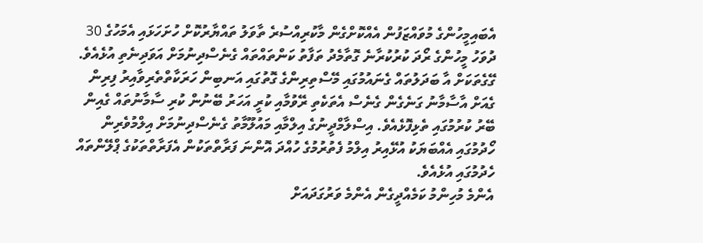އެބައިމީހުންގެ މުވައްޒަފުން އެއްކޮށްގެން މާކުރިއްސުރެ ތާވަލު ތައްޔާރުކޮށް ހުށަހަޅައި އެމަހުގެ 30 ދުވަހު މީހުންގެ ރޯދަ ކުރުކުރާނެ ގޮތާމެދު ތަފާތު ކަންތައްތައް ގެނެސްދިނުމަށް އަވަދިނެތި އުޅެއެވެ. ގޭގެތަކަށް އާ ބަދަލުތައް ގެނައުމުގައި މޭސްތިރިންގެ ގޮތުގައި އަނބިން ހަރަކާތްތެރިވާއިރު ފިރިން ގެއަށް އާސާމާނު ގަނެގެން ގެނެސް އެތަކެތި ރޭވުމާއި ކުރީ އަހަރު ބޭނުން ކުރި ސާމާނުތައް ގެއިން ބޭރު ކުރުމުގައި ތެޅިފޮޅެއެވެ. އިސްލާމްދީނުގެ އިލްމާއި މައުލޫމާތު ގެނެސްދިނުމަށް އިލްމުވެރިން ހޯދުމުގައި އެއްބަޔަކު އުޅޭއިރު އިލްމު ފެތުރުމުގެ ހުއްދަ އޮންނަ ފަރާތްތަކުން އެފަރާތްތަކުގެ ޕްލޭންތައް ހެދުމުގައި އުޅެއެވެ.
އެންމެ މުހިންމު ކަމެއްދީގެން އެންމެ ވަރުގަދައަށް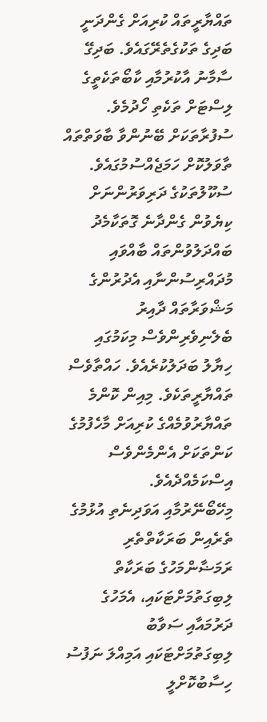ތައްޔާރީތައް ކުރިއަށް ގެންދަނީ ބަދިގެ ތަކުގެތެރޭގައެވެ. ބަދިގޭ ސާމާނު އާކުރުމާއި ކާބޯތަކެތީގެ ލިސްޓަށް ތަކެތި ހޯދުމެވެ. ސުފުރާތަކަށް ބޭނުންވާ ބާވަތްތައް ތާވަލުކޮށް ހަމަޖެއްސުމުގައެވެ. ސުކޫލުތަކުގެ ދަރިވަރުންނަށް ކިޔެވުން ގެންދާނެ ގޮތަކާމެދު ބައްދަލުވުންތައް ބާއްވައި މުދައްރިސުންނާއި އެދުރުންގެ މަޝްވަރާތައް ދާއިރު ބެލެނިވެރިންވެސް މިކަމުގައި ހިޔާލު ބަދަލުކުރެއެވެ. ހައްތާވެސް ތައްޔާރީތަކެވެ. މިއިން ކޮންމެ ތައްޔާރުވުމެއްގެ ކުރިއަށް މާހެފުމުގެ ކަންތަކަށް އެންމެންވެސް އިސްކަމެއްދެއެވެ.
މިހޭބޯނޭރުމާއި އަވަދިނެތި އުޅުމުގެ ތެރެއިން ބަރަކާތްތެރި ރަމަޟާންމަހުގެ ބަރަކާތް ލިބިގަތުމަށްޓަކައި، އެމަހުގެ ދަރުމައާއި ސަވާބު ލިބިގަތުމަށްޓަކައި އަމިއްލަ ނަފުސު ހިސާބުކޮށްލީ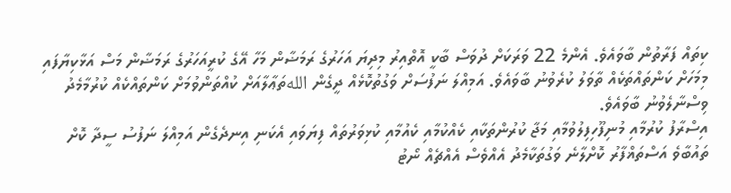ކިތައް ފަރާތުން ބާވައެވެ. އެންމެ 22 ވަރަކަށް ދުވަސް ބާކީ އޮތްއިރު މިދިޔަ އަހަރުގެ ރަމަޟާން މަހާ އޭގެ ކުރީއަހަރުގެ ރަމަޟާން މަސް އަޅާކިޔާފައި މިމަހަށް ކަންތައްތަކެއް ތާވަލު ކުރެވުނު ބާވައެވެ. އަމިއްލަ ނަފުސަށް ވަގުތުކޮޅެއް ދީގެން اللهތަޢާލާއަށް ކުއްތަންވުމަށް ކަންތައްކެއް ކުރުމާމެދު ވިސްނާލެވުނު ބާވައެވެ.
އިސްރާފު ކުރުމާއި މުނިފޫހިފިލުވުމާއި މަޖާ ކުރުންތަކާއި ކެއްކުމާއި ކެއުމާއި ކުޅިވަރުތައް ފިޔަވައި އެކަނި އިނދެގެން އަމިއްލަ ނަފުސު ސީދާ ކޮށް ތައުބާވެ އަސްތަޣްފާރު ކޮށްލާނެ ވަގުތަކާމެދު އެއްވެސް އެއްޗެއް ނޯޓު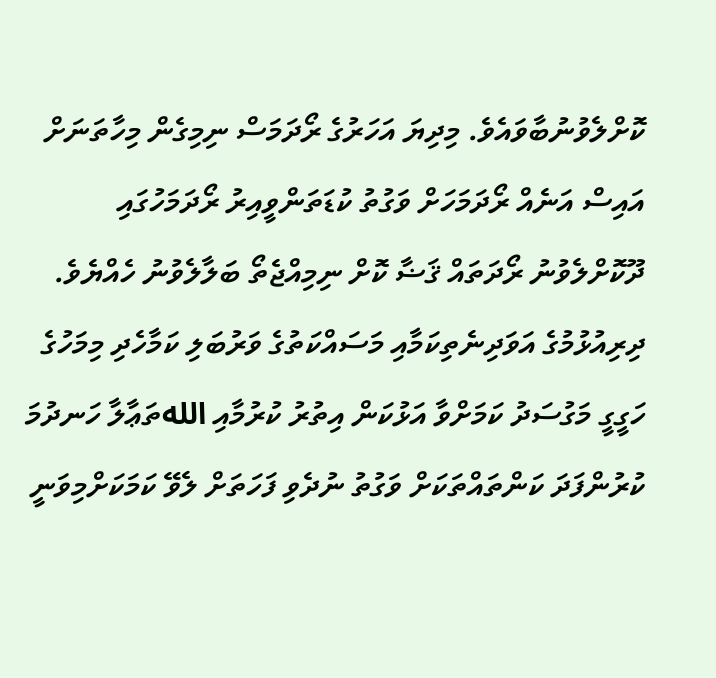ކޮށްލެވުނުބާވައެވެ. މިދިޔަ އަހަރުގެ ރޯދަމަސް ނިމިގެން މިހާތަނަށް އައިސް އަނެއް ރޯދަމަހަށް ވަގުތު ކުޑަތަންވީއިރު ރޯދަމަހުގައި ދޫކޮށްލެވުނު ރޯދަތައް ޤަޟާ ކޮށް ނިމިއްޖެތޯ ބަލާލެވުނު ހެއްޔެވެ. ދިރިއުޅުމުގެ އަވަދިނެތިކަމާއި މަސައްކަތުގެ ވަރުބަލި ކަމާހެދި މިމަހުގެ ހަގީގީ މަގުސަދު ކަމަށްވާ އަޅުކަން އިތުރު ކުރުމާއި اللهތަޢާލާ ހަނދުމަ ކުރުންފަދަ ކަންތައްތަކަށް ވަގުތު ނުދެވި ފަހަތަށް ލެވޭ ކަމަކަށްމިވަނީ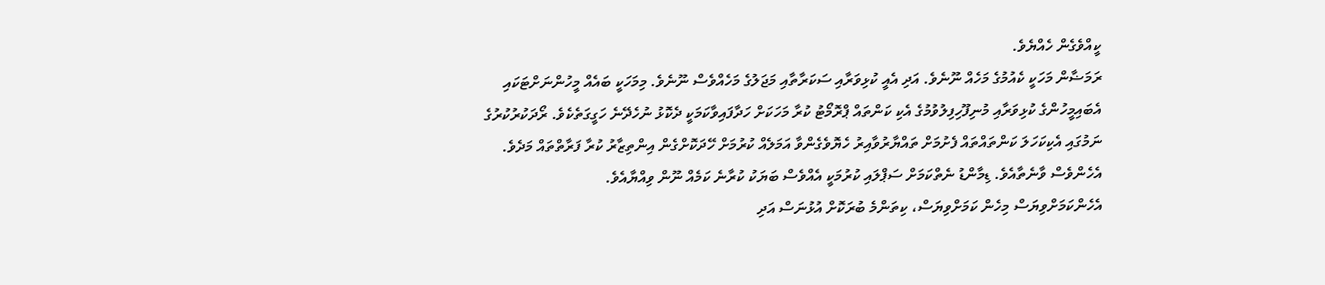ކީއްވެގެން ހެއްޔެވެ.
ރަމަޟާން މަހަކީ ކެއުމުގެ މަހެއް ނޫނެވެ. އަދި އެއީ ކުޅިވަރާއި ސަކަރާތާއި މަޖަލުގެ މަހެއްވެސް ނޫނެވެ. މިމަހަކީ ބައެއް މީހުންނަށްޓަކައި އެބައިމީހުންގެ ކުޅިވަރާއި މުނިފޫހިފިލުވުމުގެ އެކި ކަންތައް ޕްރޮމޯޓު ކުރާ މަހަކަށް ހަދާފައިވާކަމަކީ ދެކޮޅު ނުހެދޭނެ ހަގީގަތެކެވެ. ރޯދަކުރުކުރުގެ ނަމުގައި އެކިކަހަލަ ކަންތައްތައް ފެށުމަށް ތައްޔާރުވާއިރު ހެޔޮވެގެންވާ އަމަލެއް ކުރުމަށް ހޭދަކޮށްގެން އިންތިޒާރު ކުރާ ފަރާތްތައް މަދެވެ.
އެހެންވެސް ވާނެތާއެވެ. ޑިމާންޑު ނެތްކަމަށް ސަޕްލައި ކުރުމަކީ އެއްވެސް ބަޔަކު ކުރާނެ ކަމެއް ނޫން ވިއްޔާއެވެ.
އެހެންކަމަށްވިޔަސް މިހެން ކަމަށްވިޔަސް، ކިތަންމެ ބުރަކޮށް އުޅުނަސް އަދި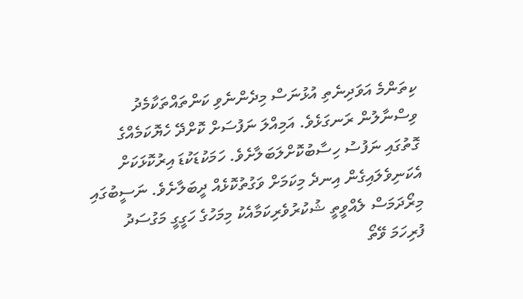ކިތަންމެ އަވަދިނެތި އުޅުނަސް މިދެންނެވި ކަންތައްތަކާމެދު ވިސްނާލުން ރަނގަޅެވެ. އަމިއްލަ ނަފުސަށް ކޮށްދޭ ހެޔޮކަމެއްގެ ގޮތުގައި ނަފުސު ހިސާބުކޮށްލަބަލާށެވެ. ހަމަކުޑަކުޑަ އިރުކޮޅަކަށް އެކަނިވެލައިގެން އިނދެ މިކަމަށް ވަގުތުކޮޅެއް ދީބަލާށެވެ. ނަސީބުގައި މިރޯދަމަސް ލެއްވީތީ ޝުކުރުވެރިކަމާއެކު މިމަހުގެ ހަގީގީ މަގުސަދު ފުރިހަމަ ވޭތޯ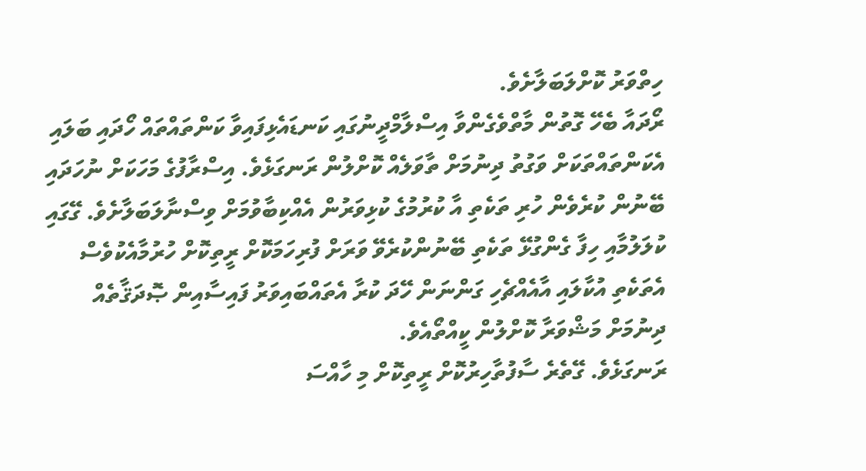ހިތްވަރު ކޮށްލަބަލާށެވެ.
ރޯދައާ ބެހޭ ގޮތުން މާތްވެގެންވާ އިސްލާމްދީނުގައި ކަނޑައެޅިފައިވާ ކަންތައްތައް ހޯދައި ބަލައި އެކަންތައްތަކަށް ވަގުތު ދިނުމަށް ތާވަލެއް ކޮށްލުން ރަނގަޅެވެ. އިސްރާފުގެ މަހަކަށް ނުހަދައި ބޭނުން ކުރެވެން ހުރި ތަކެތި އާ ކުރުމުގެ ކުޅިވަރުން އެއްކިބާވުމަށް ވިސްނާލަބަލާށެވެ. ގޭގައި ކުލަލުމާއި ހިފާ ގެންގުޅޭ ތަކެތި ބޭނުންކުރެވޭ ވަރަށް ފުރިހަމަކޮށް ރީތިކޮށް ހުރުމާއެކުވެސް އެތަކެތި އުކާލައި އާއެއްޗެހި ގަންނަން ހޭދަ ކުރާ އެތައްބައިވަރު ފައިސާއިން ޞޮދަޤާތެއް ދިނުމަށް މަޝްވަރާ ކޮށްލުން ކީއްތޯއެވެ.
ރަނގަޅެވެ. ގޭތެރެ ސާފުތާހިރުކޮށް ރީތިކޮށް މި ހާއްސަ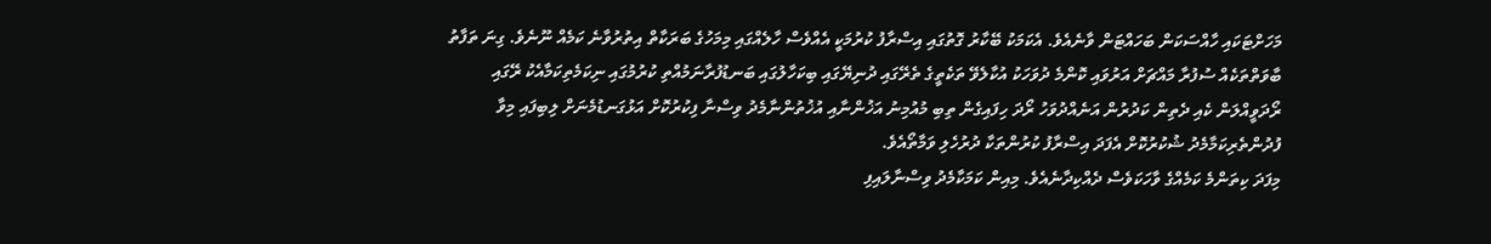މަހަށްޓަކައި ހާއްސަކަން ބަހައްޓަން ވާނެއެވެ. އެކަމަކު ބޭކާރު ގޮތުގައި އިސްރާފު ކުރުމަކީ އެއްވެސް ހާލެއްގައި މިމަހުގެ ބަރަކާތް އިތުރުވާނެ ކަމެއް ނޫނެވެ. ގިނަ ތަފާތު ބާވަތްތަކެއް ސުފުރާ މައްޗަށް އަރުވައި ކޮންމެ ދުވަހަކު އުކާލެވޭ ތަކެތީގެ ތެރޭގައި ދުނިޔޭގައި ބިކަހާލުގައި ބަނޑުފުރާނަމުއްތި ކުރުމުގައި ނިކަމެތިކަމާއެކު ރޭގައި ރޯދަވީއްލަން ކެއި ދެތިން ކަދުރުން އަނެއްދުވަހު ރޯދަ ހިފައިގެން ތިބި މުއުމިނު އަޚުންނާއި އުޚުތުންނާމެދު ވިސްނާ ފިކުރުކޮށް އަޅުގަނޑުމެނަށް ލިބިފައި މިވާ ފުދުންތެރިކަމާމެދު ޝުކުރުކޮށް އެފަދަ އިސްރާފު ކުރުންތަކާ ދުރުހެލި ވަމާތޯއެވެ.
މިފަދަ ކިތަންމެ ކަމެއްގެ ވާހަކަވެސް ދެއްކިދާނެއެވެ. މިއިން ކަމަކާމެދު ވިސްނާލައިފި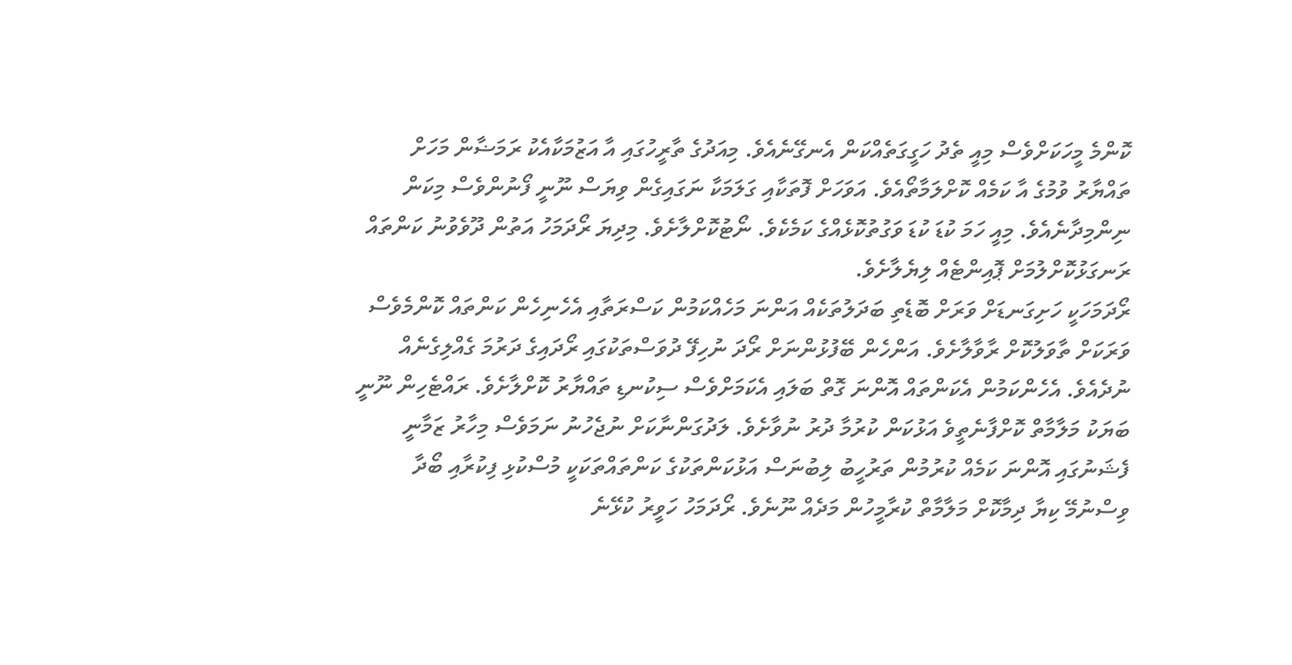ކޮންމެ މީހަކަށްވެސް މިއީ ތެދު ހަގީގަތެއްކަން އެނގޭނެއެވެ. މިއަދުގެ ތާރީހުގައި އާ އަޒުމަކާއެކު ރަމަޟާން މަހަށް ތައްޔާރު ވުމުގެ އާ ކަމެއް ކޮށްލަމާތޯއެވެ. އަވަހަށް ފޮތަކާއި ގަލަމަކާ ނަގައިގެން ވިޔަސް ނޫނީ ފޯނުންވެސް މިކަން ނިންމިދާނެއެވެ. މިއީ ހަމަ ކުޑަ ކުޑަ ވަގުތުކޮޅެއްގެ ކަމެކެވެ. ނޯޓުކޮށްލާށެވެ. މިދިޔަ ރޯދަމަހު އަތުން ދޫވެވުނު ކަންތައް ރަނގަޅުކޮށްލުމަށް ޕޮއިންޓެއް ލިޔެލާށެވެ.
ރޯދަމަހަކީ ހަށިގަނޑަށް ވަރަށް ބޮޑެތި ބަދަލުތަކެއް އަންނަ މަހެއްކަމުން ކަސްރަތާއި އެހެނިހެން ކަންތައް ކޮންމެވެސް ވަރަކަށް ތާވަލުކޮށް ރާވާލާށެވެ. އަންހެން ބޭފުޅުންނަށް ރޯދަ ނުހިފޭ ދުވަސްތަކުގައި ރޯދައިގެ ދަރުމަ ގެއްލިގެނެއް ނުދެއެވެ. އެހެންކަމުން އެކަންތައް އޮންނަ ގޮތް ބަލައި އެކަމަށްވެސް ސިކުނޑި ތައްޔާރު ކޮށްލާށެވެ. ރައްޓެހިން ނޫނީ ބަޔަކު މަލާމާތް ކޮށްފާނެތީވެ އަޅުކަން ކުރުމާ ދުރު ނުވާށެވެ. ލަދުގަންނާކަށް ނުޖެހުނު ނަމަވެސް މިހާރު ޒަމާނީ ފެޝަނުގައި އޮންނަ ކަމެއް ކުރުމުން ތަރުހީބު ލިބުނަސް އަޅުކަންތަކުގެ ކަންތައްތަކަކީ މުސްކުޅި ފިކުރާއި ބޯދާ ވިސްނުމޭ ކިޔާ ދިމާކޮށް މަލާމާތް ކުރާމީހުން މަދެއް ނޫނެވެ. ރޯދަމަހު ހަވީރު ކުޅޭނެ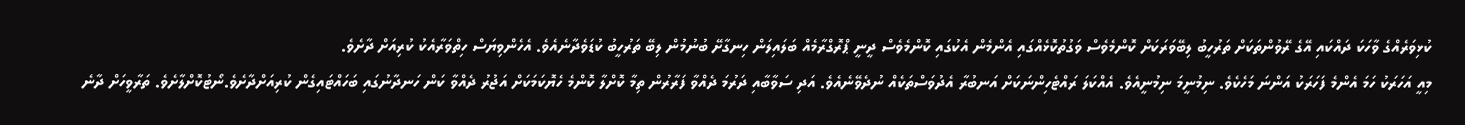ކުޅިވަރެއްގެ ވާހަކަ ދައްކައި އޭގެ ރޭވުންތަކަށް ތަރުހީބު ލިބޭވަރަކަށް ކޮންމެވެސް ވަގުތުކޮޅެއްގައި އެންމެން އެކުގައި ކޮންމެވެސް ދީނީ ޕްރޮގްރާމެއް ބަލައިލަން ހިނގާށޭ ބުނުމުން ލިބޭ ތަރުހީބު ކުޑަވެދާނެއެވެ. އެހެންވިޔަސް ހިތްވަރާއެކު ކުރިއަށް ދާށެވެ.
މިއީ އަހަރަކު ހަމަ އެންމެ ފަހަރަކު އަންނަ މަހެކެވެ. ނިމުނީމަ ނިމުނީއެވެ. އެއްކަލަ ރައްޓެހިންނަކަށް އަނބުރާ އެދުވަސްތަކެއް ނުދެވޭނެއެވެ. އަދި ސަވާބާއި ދަރުމަ ދެއްވާ ފަރާރުން ތިމާ ކޮށްލާ ކޮންމެ ހެޔޮކަމަކަށް އަޖުރު ދެއްވާ ކަން ހަނދާނުގައި ބަހައްޓައިގެން ކުރިއަށްދާށެވެ.ނޯޓުކޮށްލާށެވެ. ތަރާވީހަށް ދާނެ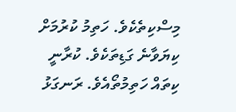މިސްކިތެކެވެ. ހަތިމު ކުރުމަށް ކިޔަވާނެ ގަޑިތަކެވެ. ކުރާނީ ކިތައް ހަތިމުތޯއެވެ. ރަނގަޅު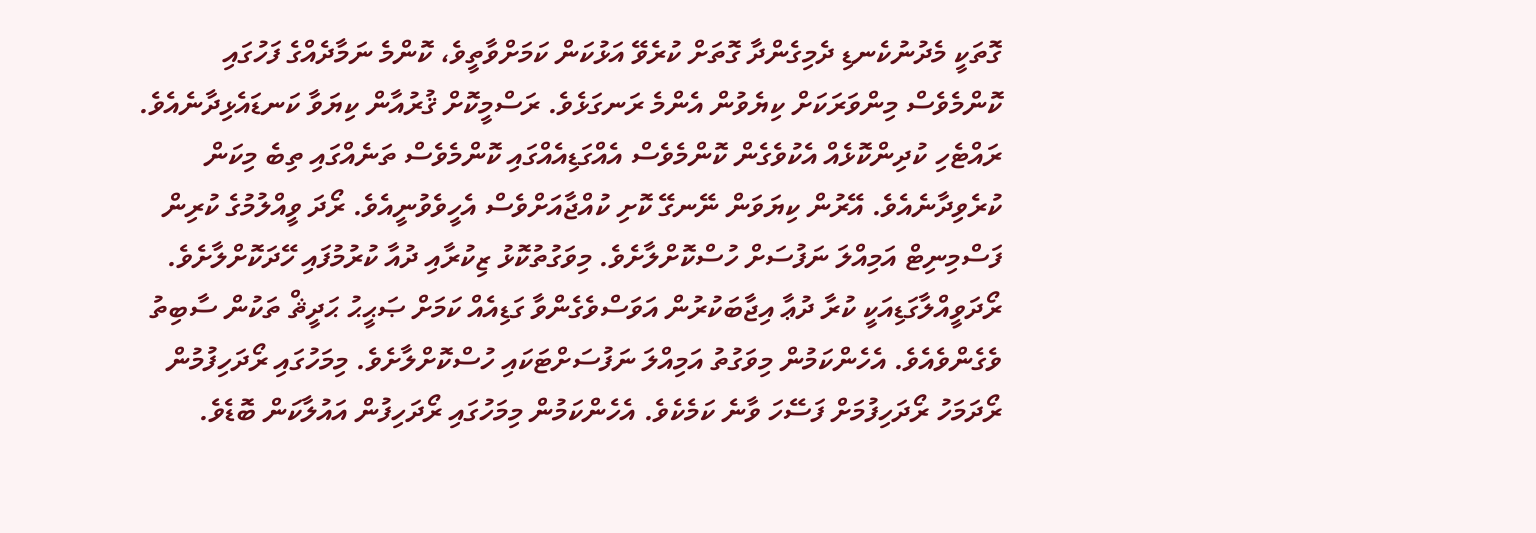ގޮތަކީ މެދުނުކެނޑި ދެމިގެންދާ ގޮތަށް ކުރެވޭ އަޅުކަން ކަމަށްވާތީވެ، ކޮންމެ ނަމާދެއްގެ ފަހުގައި ކޮންމެވެސް މިންވަރަކަށް ކިޔެވުން އެންމެ ރަނގަޅެވެ. ރަސްމީކޮށް ޤުރުއާން ކިޔަވާ ކަނޑައެޅިދާނެއެވެ.
ރައްޓެހި ކުދިންކޮޅެއް އެކުވެގެން ކޮންމެވެސް އެއްގަޑިއެއްގައި ކޮންމެވެސް ތަނެއްގައި ތިބެ މިކަން ކުރެވިދާނެއެވެ. އޭރުން ކިޔަވަން ނޭނގޭ ކޮށި ކުއްޖާއަށްވެސް އެހީވެވުނީއެވެ. ރޯދަ ވީއްލުމުގެ ކުރިން ފަސްމިނިޓް އަމިއްލަ ނަފުސަށް ހުސްކޮށްލާށެވެ. މިވަގުތުކޮޅު ޒިކުރާއި ދުއާ ކުރުމުފައި ހޭދަކޮށްލާށެވެ. ރޯދަވީއްލާގަޑިއަކީ ކުރާ ދުޢާ އިޖާބަކުރުން އަވަސްވެގެންވާ ގަޑިއެއް ކަމަށް ޞަޙީޙު ޙަދީޘް ތަކުން ސާބިތު ވެގެންވެއެވެ. އެހެންކަމުން މިވަގުތު އަމިއްލަ ނަފުސަށްޓަކައި ހުސްކޮށްލާށެވެ. މިމަހުގައި ރޯދަހިފުމުން ރޯދަމަހު ރޯދަހިފުމަށް ފަސޭހަ ވާނެ ކަމެކެވެ. އެހެންކަމުން މިމަހުގައި ރޯދަހިފުން އައުލާކަން ބޮޑެވެ.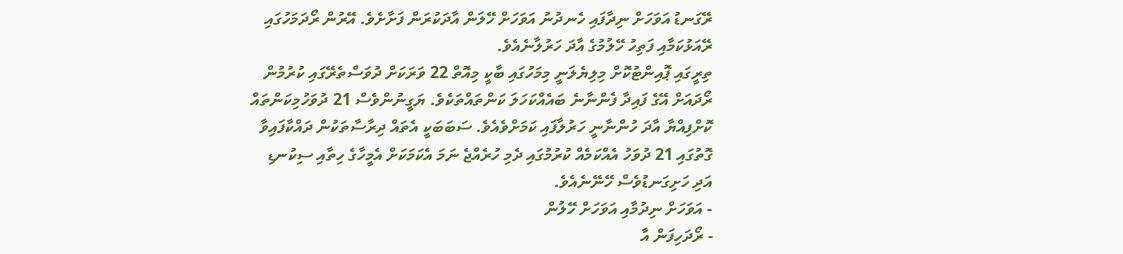ރޭގަނޑު އަވަހަށް ނިދާފައި ހެނދުނު އަވަހަށް ހޭލަން އާދަކުރަން ފަށާށެވެ. އޭރުން ރޯދަމަހުގައި ރޭއަޅުކަމާއި ފަތިހު ހޭލުމުގެ އާދަ ހަރުލާނެއެވެ.
ތިރީގައި ޕޮއިންޓުކޮށް މިލިޔެލަނީ މިމަހުގައި ބާކީ މިއޮތް 22 ވަރަކަށް ދުވަސްތެރޭގައި ކުރުމުން ރޯދައަށް އޭގެ ފައިދާ ފެންނާނެ ބައެއްކަހަލަ ކަންތައްތަކެވެ. ޔަގީނުންވެސް 21 ދުވަހުމިކަންތައް ކޮށްފިއްޔާ އާދަ ހުންނާނީ ހަރުލާފައި ކަމަށްވެއެވެ. ސަބަބަކީ އެތައް ދިރާސާތަކުން ދައްކާފައިވާ ގޮތުގައި 21 ދުވަހު އެއްކަމެއް ކުރުމުގައި ދެމި ހުރެއްޖެ ނަމަ އެކަމަކަށް އެމީހާގެ ހިތާއި ސިކުނޑި އަދި ހަށިގަނޑުވެސް ހޭނޭނެއެވެ.
- އަވަހަށް ނިދުމާއި އަވަހަށް ހޭލުން
- ރޯދަހިފަން އާ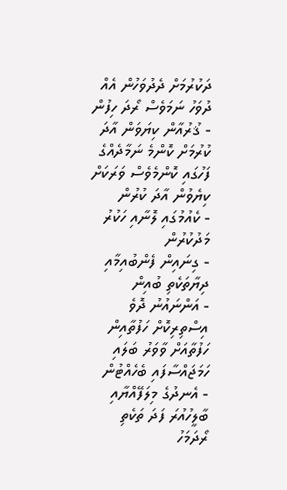ދަކުރުމަށް ދެދުވަހުން އެއް ދުވަހު ނަމަވެސް ރޯދަ ހިފުން
- ޤުރުއާން ކިޔަވަން އާދަ ކުރުމަށް ކޮންމެ ނަމާދެއްގެ ފަހުގައި ކޮންމެވެސް ވަރަކަށް ކިޔެވުން އާދަ ކުރުން
- ކެއުމުގައި ލޮނާއި ހަކުރު މަދުކުރުން
- ގިނައިން ފެންބުއިމާއި ދިޔާތަކެތި ބުއިން
- އަންނައުނު ދޮވެ އިސްތިރިކޮށް ހަފުތާއިން ހަފުތާއަށް ވާވަރު ބަލައި ހަމަޖައްސާފައި ބެހެއްޓުން
- އެނދުގެ މިލަފޭއްޔާއި ބާލީހުއުރަ ފަދަ ތަކެތި ރޯދަމަހު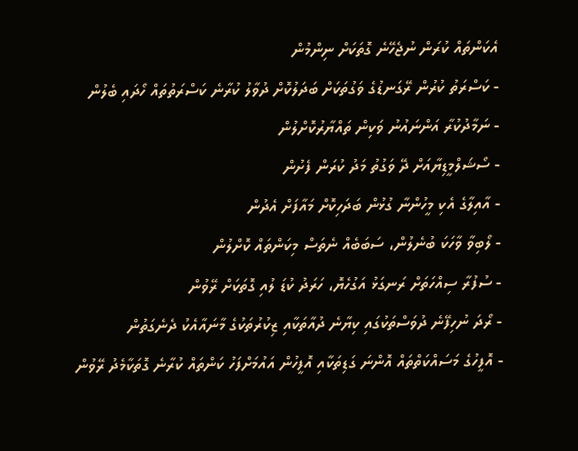އެކަންތައް ކުރަން ނުޖެހޭނެ ގޮތަކަށް ނިންމުން
- ކަސްރަތު ކުރުން ރޭގަނޑުގެ ވަގުތަކަށް ބަދަލުކޮށް ދުވާލު ކުރާނެ ކަސްރަތުތައް ހޯދައި ބެލުން
- ނަމާދުކުރާ އަންނައުނު ވަކިން ތައްޔާރުކޮށްލުން
- ސޯޝަލްމީޑިޔާއަށް ދޭ ވަގުތު މަދު ކުރަން ފެށުން
- އާއިލާގެ އެކި މީހުންނާ ގުޅުން ބަދަހިކޮށް މައާފަށް އެދުން
- ލޯބިވާ ވާހަކަ ބުނެލުން، ސަބަބެއް ނެތަސް މިކަންތައް ކޮށްލުން
- ސުފުރާ ސިއްހަތަށް ރަނގަޅު އަގުހެޔޮ، ހަރަދު ކުޑަ ލުއި ގޮތަކަށް ރޭވުން
- ރޯދަ ނުހިފޭނެ ދުވަސްތަކުގައި ކިޔާނެ ދުއާތަކާއި ޒިކުރުތަކުގެ މާނައާއެކު ދެނެގަތުން
- އޮފީހުގެ މަސައްކަތްތައް އޮންނަ ގަޑިތަކާއި އޮފީހުން އައުމަށްފަހު ކަންތައް ކުރާނެ ގޮތަކާމެދު ރޭވުން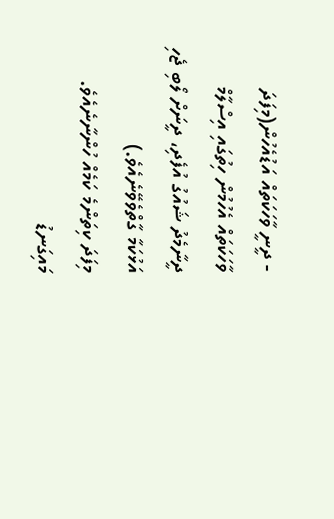- ދީނީ ވާހަކަތައް އަޑުއެހުން(މިފަދަ ވާހަކަތައް އެހުމުން ހިތުގައި އިސްލާމް ދީނާމެދު ޝައުގު އުފެދި، ދީނަށް ލޯބި ޖެހި އަޅުކަމާ ގާތްވެވޭނެއެވެ.)
މިފަދަ ކިތަންމެ ކަމެއް ހުންނާނެއެވެ. މައިގަނޑު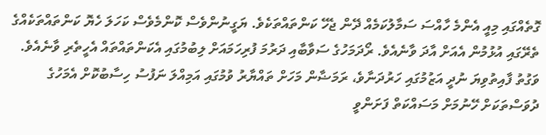ގޮތެއްގައި މިއީ އެންމެ ހާއްސަ ސަމާލުކަމެއް ދޭން ޖެހޭ ކަންތައްތަކެވެ. ޔަގީނުންވެސް ކޮންމެވެސް ކަހަލަ ހެޔޮ ކަންތައްތަކެއްގެ ތެރޭގައި އުޅުމުން އެއަށް އާދަ ވާނެއެވެ. ރޯދަމަހުގެ ސަވާބާއި ދަރުމަ ފުރިހަމައަށް ލިބުމުގައި އެކަންތައްތައް އެހީތެރި ވާނެއެވެ. ވަގުތު ފާއިތުވިޔަ ނުދީ އަޒުމުގައި ހަރުދަނާވެ، ރަމަޟާން މަހަށް ތައްޔާރު ވުމުގައި އަމިއްލަ ނަފުސު ހިސާބުކޮށް އެމަހުގެ ދުވަސްތަކަށް ހޭނުމަށް މަސައްކަތް ފަށަންވީ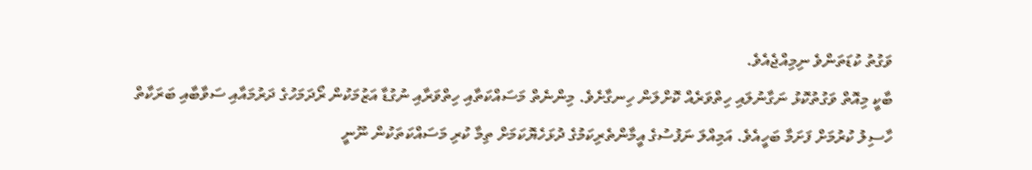ވަގުތު ކުޑަތަންވެ ނިމިއްޖެއެވެ.
ބާކީ މިއޮތް ވަގުތުކޮޅު ނަގާނުލައި ހިތްވަރެއް ކޮށްލަން ހިނގާށެވެ. މިންނެތް މަސައްކަތާއި ހިތްވަރާއި ނުގުޑާ އަޒުމަކުން ރޯދަމަހުގެ ދަރުމައާއި ސަވާބާއި ބަރަކާތް ހާސިލު ކުރުމަށް ފަށަމާ ބަހީއެވެ. އަމިއްލަ ނަފުސުގެ އީމާންތެރިކަމުގެ ދުޅަހެޔޮކަމަށް ތިމާ ކުރި މަސައްކަތަކުން ނޫނީ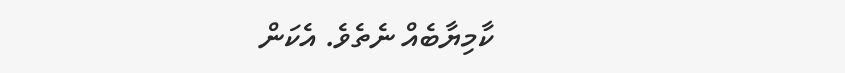ކާމިޔާބެއް ނެތެވެ. އެކަން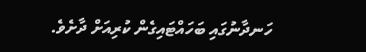ހަނދާނުގައި ބަހައްޓައިގެން ކުރިއަށް ދާށެވެ.